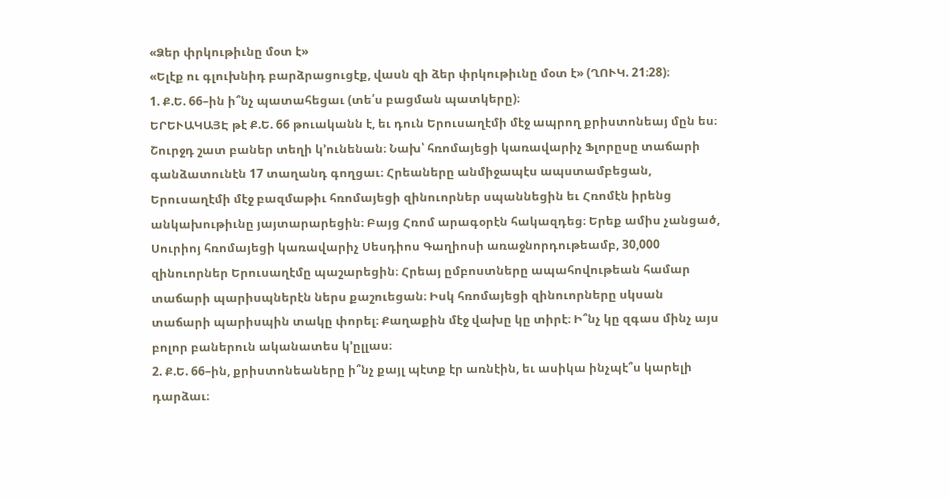«Ձեր փրկութիւնը մօտ է»
«Ելէք ու գլուխնիդ բարձրացուցէք, վասն զի ձեր փրկութիւնը մօտ է» (ՂՈՒԿ. 21։28)։
1. Ք.Ե. 66–ին ի՞նչ պատահեցաւ (տե՛ս բացման պատկերը)։
ԵՐԵՒԱԿԱՅԷ թէ Ք.Ե. 66 թուականն է, եւ դուն Երուսաղէմի մէջ ապրող քրիստոնեայ մըն ես։ Շուրջդ շատ բաներ տեղի կ’ունենան։ Նախ՝ հռոմայեցի կառավարիչ Ֆլորըսը տաճարի գանձատունէն 17 տաղանդ գողցաւ։ Հրեաները անմիջապէս ապստամբեցան, Երուսաղէմի մէջ բազմաթիւ հռոմայեցի զինուորներ սպաննեցին եւ Հռոմէն իրենց անկախութիւնը յայտարարեցին։ Բայց Հռոմ արագօրէն հակազդեց։ Երեք ամիս չանցած, Սուրիոյ հռոմայեցի կառավարիչ Սեսդիոս Գաղիոսի առաջնորդութեամբ, 30,000 զինուորներ Երուսաղէմը պաշարեցին։ Հրեայ ըմբոստները ապահովութեան համար տաճարի պարիսպներէն ներս քաշուեցան։ Իսկ հռոմայեցի զինուորները սկսան տաճարի պարիսպին տակը փորել։ Քաղաքին մէջ վախը կը տիրէ։ Ի՞նչ կը զգաս մինչ այս բոլոր բաներուն ականատես կ’ըլլաս։
2. Ք.Ե. 66–ին, քրիստոնեաները ի՞նչ քայլ պէտք էր առնէին, եւ ասիկա ինչպէ՞ս կարելի դարձաւ։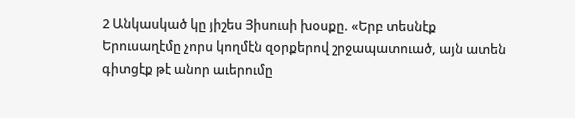2 Անկասկած կը յիշես Յիսուսի խօսքը. «Երբ տեսնէք Երուսաղէմը չորս կողմէն զօրքերով շրջապատուած, այն ատեն գիտցէք թէ անոր աւերումը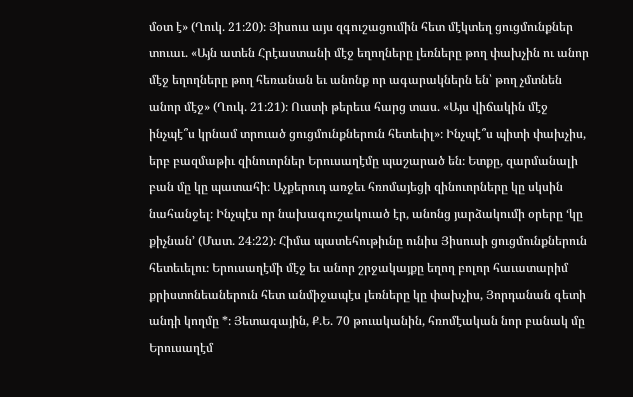մօտ է» (Ղուկ. 21։20)։ Յիսուս այս զգուշացումին հետ մէկտեղ ցուցմունքներ տուաւ. «Այն ատեն Հրէաստանի մէջ եղողները լեռները թող փախչին ու անոր մէջ եղողները թող հեռանան եւ անոնք որ ագարակներն են՝ թող չմտնեն անոր մէջ» (Ղուկ. 21։21)։ Ուստի թերեւս հարց տաս. «Այս վիճակին մէջ ինչպէ՞ս կրնամ տրուած ցուցմունքներուն հետեւիլ»։ Ինչպէ՞ս պիտի փախչիս, երբ բազմաթիւ զինուորներ Երուսաղէմը պաշարած են։ Ետքը, զարմանալի բան մը կը պատահի։ Աչքերուդ առջեւ հռոմայեցի զինուորները կը սկսին նահանջել։ Ինչպէս որ նախագուշակուած էր, անոնց յարձակումի օրերը ‘կը քիչնան’ (Մատ. 24։22)։ Հիմա պատեհութիւնը ունիս Յիսուսի ցուցմունքներուն հետեւելու։ Երուսաղէմի մէջ եւ անոր շրջակայքը եղող բոլոր հաւատարիմ քրիստոնեաներուն հետ անմիջապէս լեռները կը փախչիս, Յորդանան գետի անդի կողմը *։ Յետագային, Ք.Ե. 70 թուականին, հռոմէական նոր բանակ մը Երուսաղէմ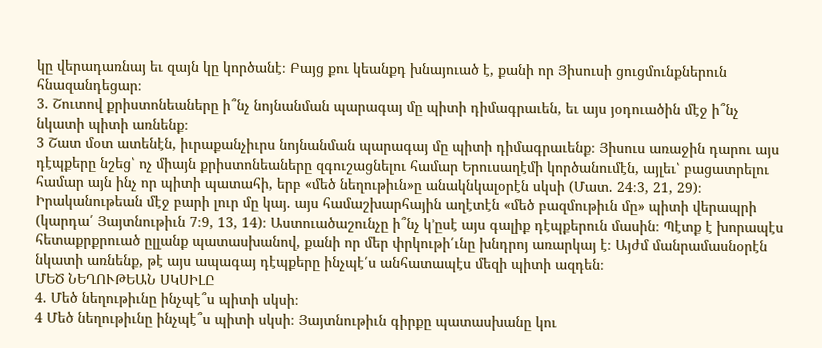կը վերադառնայ եւ զայն կը կործանէ։ Բայց քու կեանքդ խնայուած է, քանի որ Յիսուսի ցուցմունքներուն հնազանդեցար։
3. Շուտով քրիստոնեաները ի՞նչ նոյնանման պարագայ մը պիտի դիմագրաւեն, եւ այս յօդուածին մէջ ի՞նչ նկատի պիտի առնենք։
3 Շատ մօտ ատենէն, իւրաքանչիւրս նոյնանման պարագայ մը պիտի դիմագրաւենք։ Յիսուս առաջին դարու այս դէպքերը նշեց՝ ոչ միայն քրիստոնեաները զգուշացնելու համար Երուսաղէմի կործանումէն, այլեւ՝ բացատրելու համար այն ինչ որ պիտի պատահի, երբ «մեծ նեղութիւն»ը անակնկալօրէն սկսի (Մատ. 24։3, 21, 29)։ Իրականութեան մէջ բարի լուր մը կայ. այս համաշխարհային աղէտէն «մեծ բազմութիւն մը» պիտի վերապրի (կարդա՛ Յայտնութիւն 7։9, 13, 14)։ Աստուածաշունչը ի՞նչ կ’ըսէ այս գալիք դէպքերուն մասին։ Պէտք է խորապէս հետաքրքրուած ըլլանք պատասխանով, քանի որ մեր փրկութի՛ւնը խնդրոյ առարկայ է։ Այժմ մանրամասնօրէն նկատի առնենք, թէ այս ապագայ դէպքերը ինչպէ՛ս անհատապէս մեզի պիտի ազդեն։
ՄԵԾ ՆԵՂՈՒԹԵԱՆ ՍԿՍԻԼԸ
4. Մեծ նեղութիւնը ինչպէ՞ս պիտի սկսի։
4 Մեծ նեղութիւնը ինչպէ՞ս պիտի սկսի։ Յայտնութիւն գիրքը պատասխանը կու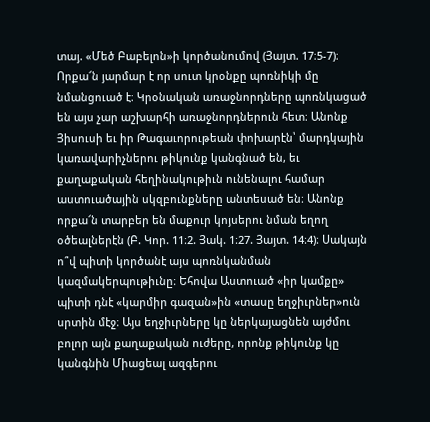տայ. «Մեծ Բաբելոն»ի կործանումով (Յայտ. 17։5-7)։ Որքա՜ն յարմար է որ սուտ կրօնքը պոռնիկի մը նմանցուած է։ Կրօնական առաջնորդները պոռնկացած են այս չար աշխարհի առաջնորդներուն հետ։ Անոնք Յիսուսի եւ իր Թագաւորութեան փոխարէն՝ մարդկային կառավարիչներու թիկունք կանգնած են, եւ քաղաքական հեղինակութիւն ունենալու համար աստուածային սկզբունքները անտեսած են։ Անոնք որքա՜ն տարբեր են մաքուր կոյսերու նման եղող օծեալներէն (Բ. Կոր. 11։2. Յակ. 1։27. Յայտ. 14։4)։ Սակայն ո՞վ պիտի կործանէ այս պոռնկանման կազմակերպութիւնը։ Եհովա Աստուած «իր կամքը» պիտի դնէ «կարմիր գազան»ին «տասը եղջիւրներ»ուն սրտին մէջ։ Այս եղջիւրները կը ներկայացնեն այժմու բոլոր այն քաղաքական ուժերը, որոնք թիկունք կը կանգնին Միացեալ ազգերու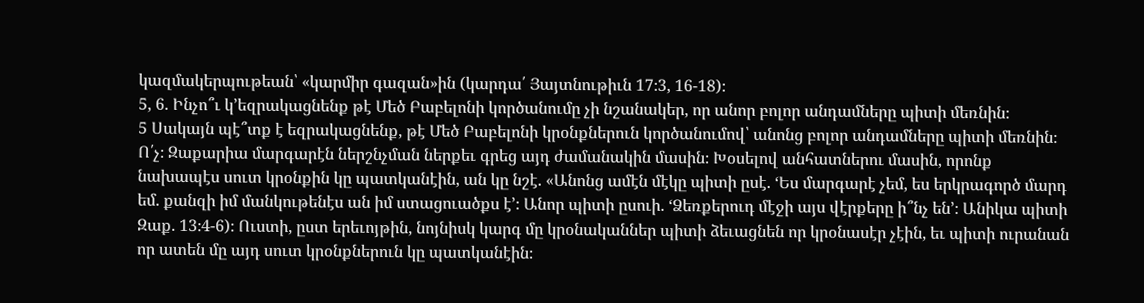կազմակերպութեան՝ «կարմիր գազան»ին (կարդա՛ Յայտնութիւն 17։3, 16-18)։
5, 6. Ինչո՞ւ կ’եզրակացնենք թէ Մեծ Բաբելոնի կործանումը չի նշանակեր, որ անոր բոլոր անդամները պիտի մեռնին։
5 Սակայն պէ՞տք է եզրակացնենք, թէ Մեծ Բաբելոնի կրօնքներուն կործանումով՝ անոնց բոլոր անդամները պիտի մեռնին։ Ո՛չ։ Զաքարիա մարգարէն ներշնչման ներքեւ գրեց այդ ժամանակին մասին։ Խօսելով անհատներու մասին, որոնք նախապէս սուտ կրօնքին կը պատկանէին, ան կը նշէ. «Անոնց ամէն մէկը պիտի ըսէ. ‘Ես մարգարէ չեմ, ես երկրագործ մարդ եմ. քանզի իմ մանկութենէս ան իմ ստացուածքս է’։ Անոր պիտի ըսուի. ‘Ձեռքերուդ մէջի այս վէրքերը ի՞նչ են’։ Անիկա պիտի Զաք. 13։4-6)։ Ուստի, ըստ երեւոյթին, նոյնիսկ կարգ մը կրօնականներ պիտի ձեւացնեն որ կրօնասէր չէին, եւ պիտի ուրանան որ ատեն մը այդ սուտ կրօնքներուն կը պատկանէին։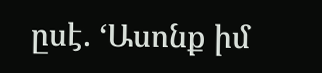ըսէ. ‘Ասոնք իմ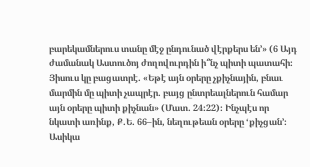բարեկամներուս տանը մէջ ընդունած վէրքերս են’» (6 Այդ ժամանակ Աստուծոյ ժողովուրդին ի՞նչ պիտի պատահի։ Յիսուս կը բացատրէ. «Եթէ այն օրերը չքիչնային, բնաւ մարմին մը պիտի չապրէր. բայց ընտրեալներուն համար այն օրերը պիտի քիչնան» (Մատ. 24։22)։ Ինչպէս որ նկատի առինք, Ք.Ե. 66–ին, նեղութեան օրերը ‘քիչցան’։ Ասիկա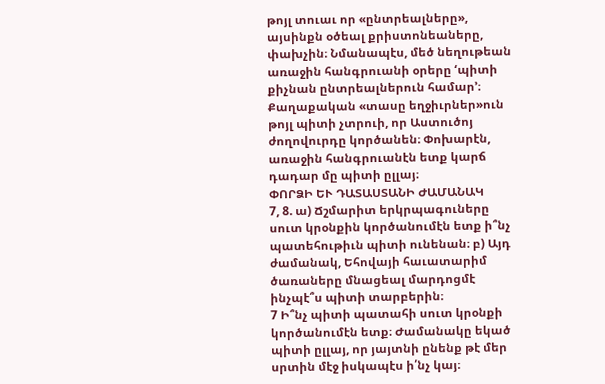թոյլ տուաւ որ «ընտրեալները», այսինքն օծեալ քրիստոնեաները, փախչին։ Նմանապէս, մեծ նեղութեան առաջին հանգրուանի օրերը ‘պիտի քիչնան ընտրեալներուն համար’։ Քաղաքական «տասը եղջիւրներ»ուն թոյլ պիտի չտրուի, որ Աստուծոյ ժողովուրդը կործանեն։ Փոխարէն, առաջին հանգրուանէն ետք կարճ դադար մը պիտի ըլլայ։
ՓՈՐՁԻ ԵՒ ԴԱՏԱՍՏԱՆԻ ԺԱՄԱՆԱԿ
7, 8. ա) Ճշմարիտ երկրպագուները սուտ կրօնքին կործանումէն ետք ի՞նչ պատեհութիւն պիտի ունենան։ բ) Այդ ժամանակ, Եհովայի հաւատարիմ ծառաները մնացեալ մարդոցմէ ինչպէ՞ս պիտի տարբերին։
7 Ի՞նչ պիտի պատահի սուտ կրօնքի կործանումէն ետք։ Ժամանակը եկած պիտի ըլլայ, որ յայտնի ընենք թէ մեր սրտին մէջ իսկապէս ի՛նչ կայ։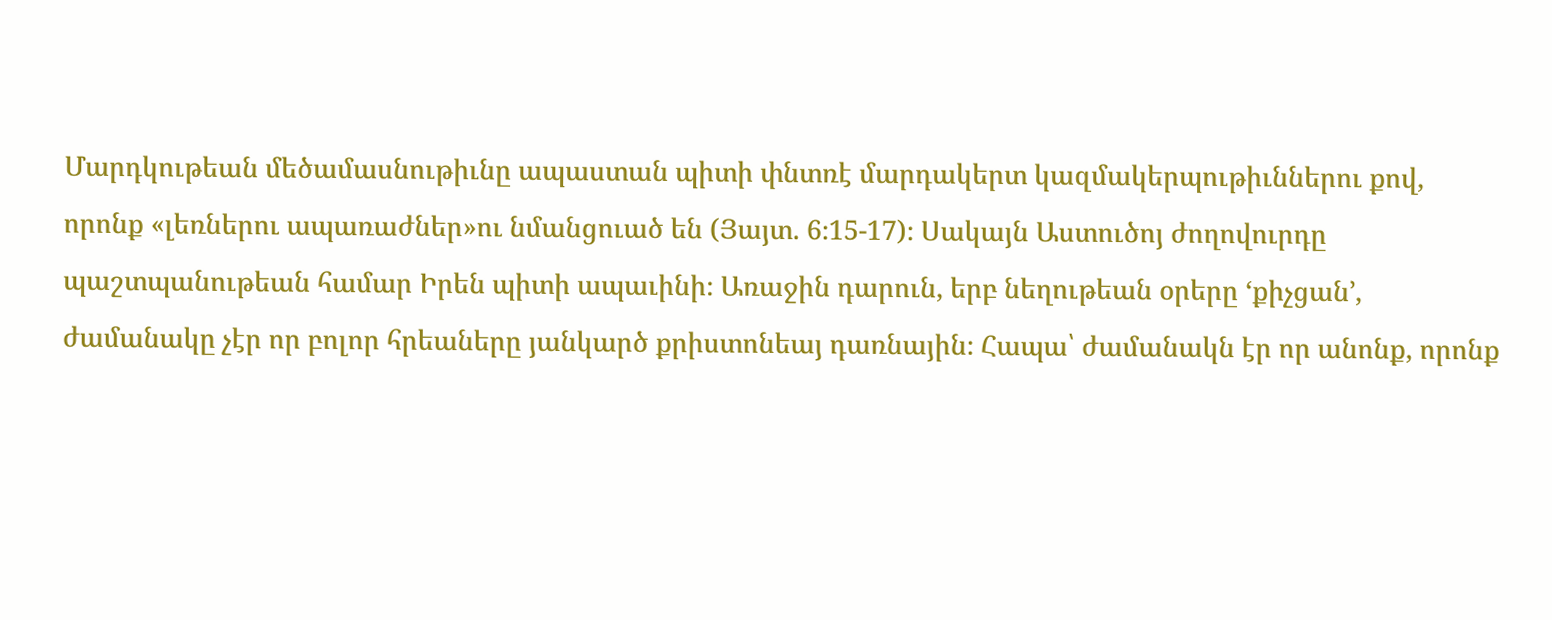Մարդկութեան մեծամասնութիւնը ապաստան պիտի փնտռէ մարդակերտ կազմակերպութիւններու քով, որոնք «լեռներու ապառաժներ»ու նմանցուած են (Յայտ. 6։15-17)։ Սակայն Աստուծոյ ժողովուրդը պաշտպանութեան համար Իրեն պիտի ապաւինի։ Առաջին դարուն, երբ նեղութեան օրերը ‘քիչցան’, ժամանակը չէր որ բոլոր հրեաները յանկարծ քրիստոնեայ դառնային։ Հապա՝ ժամանակն էր որ անոնք, որոնք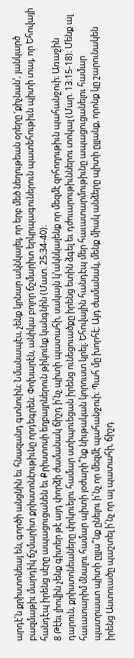արդէ՛ն քրիստոնեայ են, գործի անցնին եւ հնազանդ գտնուին։ Նմանապէս, չենք կրնար ակնկալել, որ երբ մեծ նեղութեան օրերը ‘քիչնան’, յանկարծ բազմաթիւ մարդիկ ճշմարիտ քրիստոնէութիւնը որդեգրեն։ Փոխարէն, անիկա բոլոր ճշմարիտ երկրպագուներուն պատեհութիւն պիտի տայ, որ Եհովայի հանդէպ իրենց սէրը ապացուցանեն եւ Քրիստոսի եղբայրներուն թիկունք կանգնին (Մատ. 25։34-40)։
8 Թէեւ լիովին չենք գիտեր թէ այդ փորձի ժամանակ ճիշդ ի՛նչ պիտի պատահի, սակայն կ’ակնկալենք որ մեզմէ զոհողութիւն պահանջուի։ Առաջին դարուն, քրիստոնեաները փրկուելու համար ստիպուեցան իրենց ունեցուածքը իրենց ետին ձգել եւ դժուարութիւններու տոկալ (Մար. 13։15-18)։ Մենք ալ հաւատարիմ մնալու համար պիտի յօժարի՞նք նիւթական կորուստ կրել։ Եհովային հանդէպ մեր հաւատարմութիւնը ապացուցանելու համար պատրաստ պիտի ըլլա՞նք ընելու ի՛նչ որ մեզմէ պահանջուի։ Պահ մը խորհէ։ Այդ ժամանակ, մենք միակ անձերը պիտի ըլլանք, որոնք կը շարունակեն իրենց Աստուածը պաշտել ի՛նչ որ ալ պատահի, ճիշդ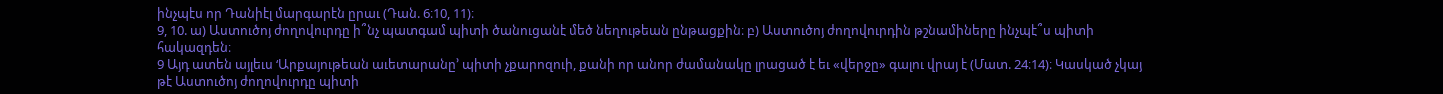ինչպէս որ Դանիէլ մարգարէն ըրաւ (Դան. 6։10, 11)։
9, 10. ա) Աստուծոյ ժողովուրդը ի՞նչ պատգամ պիտի ծանուցանէ մեծ նեղութեան ընթացքին։ բ) Աստուծոյ ժողովուրդին թշնամիները ինչպէ՞ս պիտի հակազդեն։
9 Այդ ատեն այլեւս ‘Արքայութեան աւետարանը’ պիտի չքարոզուի, քանի որ անոր ժամանակը լրացած է եւ «վերջը» գալու վրայ է (Մատ. 24։14)։ Կասկած չկայ թէ Աստուծոյ ժողովուրդը պիտի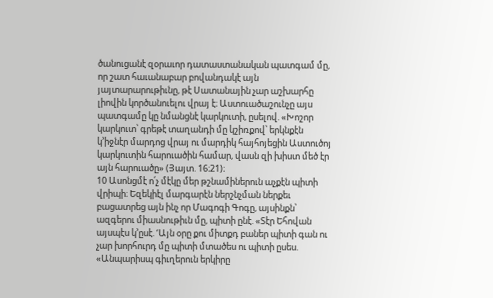ծանուցանէ զօրաւոր դատաստանական պատգամ մը, որ շատ հաւանաբար բովանդակէ այն յայտարարութիւնը, թէ Սատանային չար աշխարհը լիովին կործանուելու վրայ է։ Աստուածաշունչը այս պատգամը կը նմանցնէ կարկուտի, ըսելով. «Խոշոր կարկուտ՝ գրեթէ տաղանդի մը կշիռքով՝ երկնքէն կ’իջնէր մարդոց վրայ ու մարդիկ հայհոյեցին Աստուծոյ կարկուտին հարուածին համար, վասն զի խիստ մեծ էր այն հարուածը» (Յայտ. 16։21)։
10 Ասոնցմէ ո՛չ մէկը մեր թշնամիներուն աչքէն պիտի վրիպի։ Եզեկիէլ մարգարէն ներշնչման ներքեւ բացատրեց այն ինչ որ Մագոգի Գոգը, այսինքն՝ ազգերու միասնութիւն մը, պիտի ընէ. «Տէր Եհովան այսպէս կ’ըսէ. ‘Այն օրը քու միտքդ բաներ պիտի գան ու չար խորհուրդ մը պիտի մտածես ու պիտի ըսես. «Անպարիսպ գիւղերուն երկիրը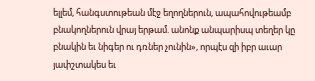ելլեմ, հանգստութեան մէջ եղողներուն, ապահովութեամբ բնակողներուն վրայ երթամ. անոնք անպարիսպ տեղեր կը բնակին եւ նիգեր ու դռներ չունին», որպէս զի իբր աւար յափշտակես եւ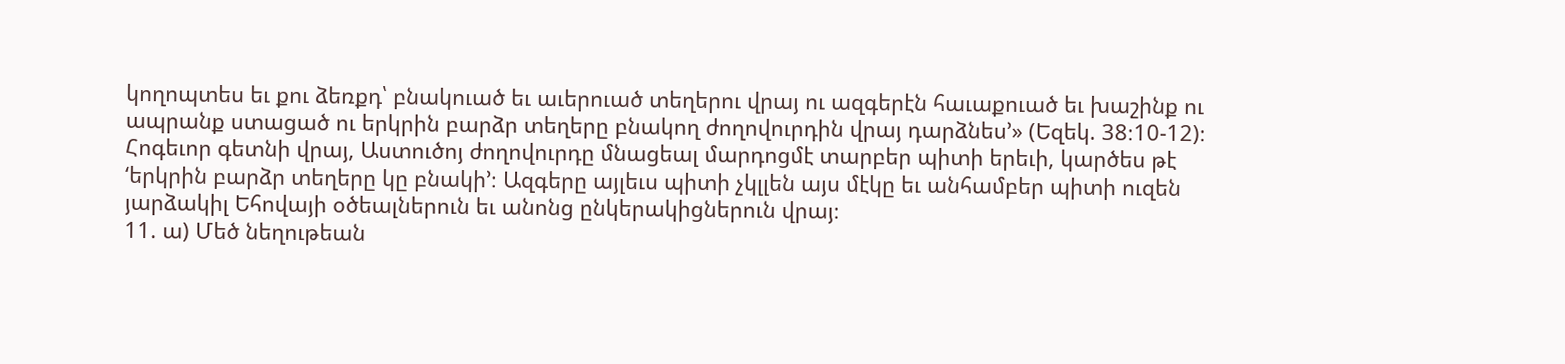կողոպտես եւ քու ձեռքդ՝ բնակուած եւ աւերուած տեղերու վրայ ու ազգերէն հաւաքուած եւ խաշինք ու ապրանք ստացած ու երկրին բարձր տեղերը բնակող ժողովուրդին վրայ դարձնես’» (Եզեկ. 38։10-12)։ Հոգեւոր գետնի վրայ, Աստուծոյ ժողովուրդը մնացեալ մարդոցմէ տարբեր պիտի երեւի, կարծես թէ ‘երկրին բարձր տեղերը կը բնակի’։ Ազգերը այլեւս պիտի չկլլեն այս մէկը եւ անհամբեր պիտի ուզեն յարձակիլ Եհովայի օծեալներուն եւ անոնց ընկերակիցներուն վրայ։
11. ա) Մեծ նեղութեան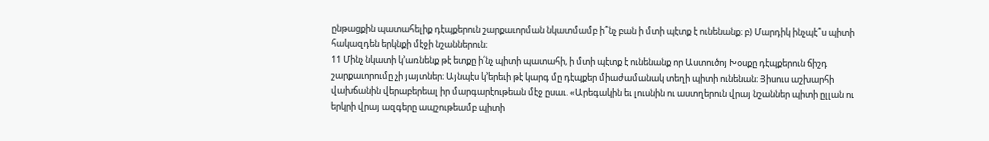ընթացքին պատահելիք դէպքերուն շարքաւորման նկատմամբ ի՞նչ բան ի մտի պէտք է ունենանք։ բ) Մարդիկ ինչպէ՞ս պիտի հակազդեն երկնքի մէջի նշաններուն։
11 Մինչ նկատի կ’առնենք թէ ետքը ի՛նչ պիտի պատահի, ի մտի պէտք է ունենանք որ Աստուծոյ Խօսքը դէպքերուն ճիշդ շարքաւորումը չի յայտներ։ Այնպէս կ’երեւի թէ կարգ մը դէպքեր միաժամանակ տեղի պիտի ունենան։ Յիսուս աշխարհի վախճանին վերաբերեալ իր մարգարէութեան մէջ ըսաւ. «Արեգակին եւ լուսնին ու աստղերուն վրայ նշաններ պիտի ըլլան ու երկրի վրայ ազգերը ապշութեամբ պիտի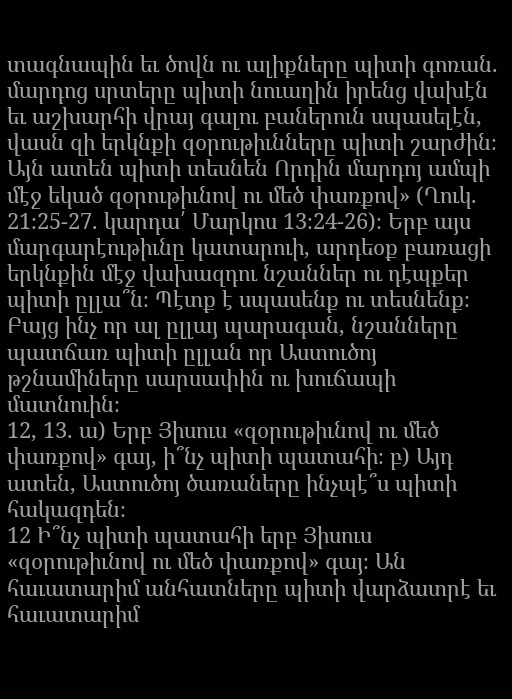տագնապին եւ ծովն ու ալիքները պիտի գոռան. մարդոց սրտերը պիտի նուաղին իրենց վախէն եւ աշխարհի վրայ գալու բաներուն սպասելէն, վասն զի երկնքի զօրութիւնները պիտի շարժին։ Այն ատեն պիտի տեսնեն Որդին մարդոյ ամպի մէջ եկած զօրութիւնով ու մեծ փառքով» (Ղուկ. 21։25-27. կարդա՛ Մարկոս 13։24-26)։ Երբ այս մարգարէութիւնը կատարուի, արդեօք բառացի երկնքին մէջ վախազդու նշաններ ու դէպքեր պիտի ըլլա՞ն։ Պէտք է սպասենք ու տեսնենք։ Բայց ինչ որ ալ ըլլայ պարագան, նշանները պատճառ պիտի ըլլան որ Աստուծոյ թշնամիները սարսափին ու խուճապի մատնուին։
12, 13. ա) Երբ Յիսուս «զօրութիւնով ու մեծ փառքով» գայ, ի՞նչ պիտի պատահի։ բ) Այդ ատեն, Աստուծոյ ծառաները ինչպէ՞ս պիտի հակազդեն։
12 Ի՞նչ պիտի պատահի երբ Յիսուս «զօրութիւնով ու մեծ փառքով» գայ։ Ան հաւատարիմ անհատները պիտի վարձատրէ եւ հաւատարիմ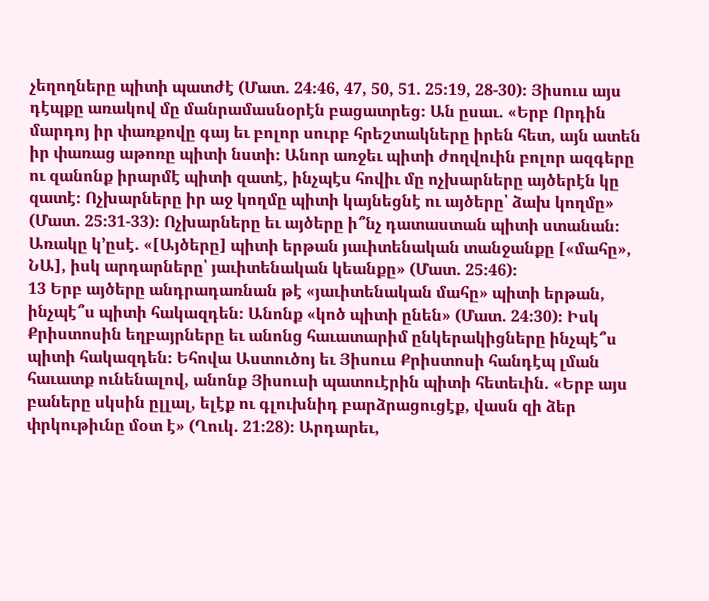չեղողները պիտի պատժէ (Մատ. 24։46, 47, 50, 51. 25։19, 28-30)։ Յիսուս այս դէպքը առակով մը մանրամասնօրէն բացատրեց։ Ան ըսաւ. «Երբ Որդին մարդոյ իր փառքովը գայ եւ բոլոր սուրբ հրեշտակները իրեն հետ, այն ատեն իր փառաց աթոռը պիտի նստի։ Անոր առջեւ պիտի ժողվուին բոլոր ազգերը ու զանոնք իրարմէ պիտի զատէ, ինչպէս հովիւ մը ոչխարները այծերէն կը զատէ։ Ոչխարները իր աջ կողմը պիտի կայնեցնէ ու այծերը՝ ձախ կողմը» (Մատ. 25։31-33)։ Ոչխարները եւ այծերը ի՞նչ դատաստան պիտի ստանան։ Առակը կ’ըսէ. «[Այծերը] պիտի երթան յաւիտենական տանջանքը [«մահը», ՆԱ], իսկ արդարները՝ յաւիտենական կեանքը» (Մատ. 25։46)։
13 Երբ այծերը անդրադառնան թէ «յաւիտենական մահը» պիտի երթան, ինչպէ՞ս պիտի հակազդեն։ Անոնք «կոծ պիտի ընեն» (Մատ. 24։30)։ Իսկ Քրիստոսին եղբայրները եւ անոնց հաւատարիմ ընկերակիցները ինչպէ՞ս պիտի հակազդեն։ Եհովա Աստուծոյ եւ Յիսուս Քրիստոսի հանդէպ լման հաւատք ունենալով, անոնք Յիսուսի պատուէրին պիտի հետեւին. «Երբ այս բաները սկսին ըլլալ, ելէք ու գլուխնիդ բարձրացուցէք, վասն զի ձեր փրկութիւնը մօտ է» (Ղուկ. 21։28)։ Արդարեւ,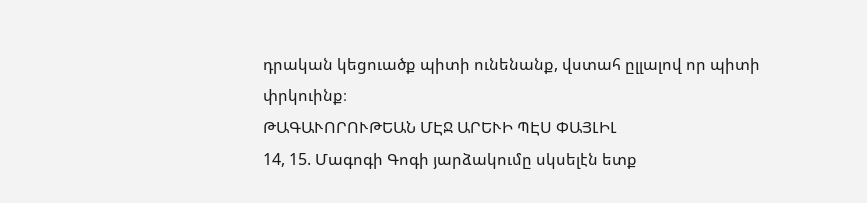դրական կեցուածք պիտի ունենանք, վստահ ըլլալով որ պիտի փրկուինք։
ԹԱԳԱՒՈՐՈՒԹԵԱՆ ՄԷՋ ԱՐԵՒԻ ՊԷՍ ՓԱՅԼԻԼ
14, 15. Մագոգի Գոգի յարձակումը սկսելէն ետք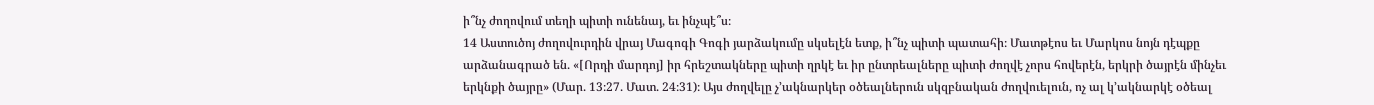ի՞նչ ժողովում տեղի պիտի ունենայ, եւ ինչպէ՞ս։
14 Աստուծոյ ժողովուրդին վրայ Մագոգի Գոգի յարձակումը սկսելէն ետք, ի՞նչ պիտի պատահի։ Մատթէոս եւ Մարկոս նոյն դէպքը արձանագրած են. «[Որդի մարդոյ] իր հրեշտակները պիտի ղրկէ եւ իր ընտրեալները պիտի ժողվէ չորս հովերէն, երկրի ծայրէն մինչեւ երկնքի ծայրը» (Մար. 13։27. Մատ. 24։31)։ Այս ժողվելը չ’ակնարկեր օծեալներուն սկզբնական ժողվուելուն, ոչ ալ կ’ակնարկէ օծեալ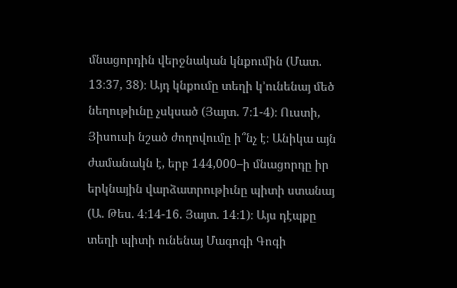մնացորդին վերջնական կնքումին (Մատ. 13։37, 38)։ Այդ կնքումը տեղի կ’ունենայ մեծ նեղութիւնը չսկսած (Յայտ. 7։1-4)։ Ուստի, Յիսուսի նշած ժողովումը ի՞նչ է։ Անիկա այն ժամանակն է, երբ 144,000–ի մնացորդը իր երկնային վարձատրութիւնը պիտի ստանայ (Ա. Թես. 4։14-16. Յայտ. 14։1)։ Այս դէպքը տեղի պիտի ունենայ Մագոգի Գոգի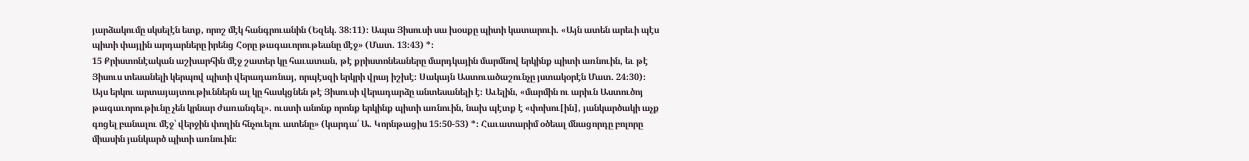յարձակումը սկսելէն ետք, որոշ մէկ հանգրուանին (Եզեկ. 38։11)։ Ապա Յիսուսի սա խօսքը պիտի կատարուի. «Այն ատեն արեւի պէս պիտի փայլին արդարները իրենց Հօրը թագաւորութեանը մէջ» (Մատ. 13։43) *։
15 Քրիստոնէական աշխարհին մէջ շատեր կը հաւատան, թէ քրիստոնեաները մարդկային մարմնով երկինք պիտի առնուին, եւ թէ Յիսուս տեսանելի կերպով պիտի վերադառնայ, որպէսզի երկրի վրայ իշխէ։ Սակայն Աստուածաշունչը յստակօրէն Մատ. 24։30)։ Այս երկու արտայայտութիւններն ալ կը հասկցնեն թէ Յիսուսի վերադարձը անտեսանելի է։ Աւելին, «մարմին ու արիւն Աստուծոյ թագաւորութիւնը չեն կրնար ժառանգել». ուստի անոնք որոնք երկինք պիտի առնուին, նախ պէտք է «փոխու[ին], յանկարծակի աչք գոցել բանալու մէջ՝ վերջին փողին հնչուելու ատենը» (կարդա՛ Ա. Կորնթացիս 15։50-53) *։ Հաւատարիմ օծեալ մնացորդը բոլորը միասին յանկարծ պիտի առնուին։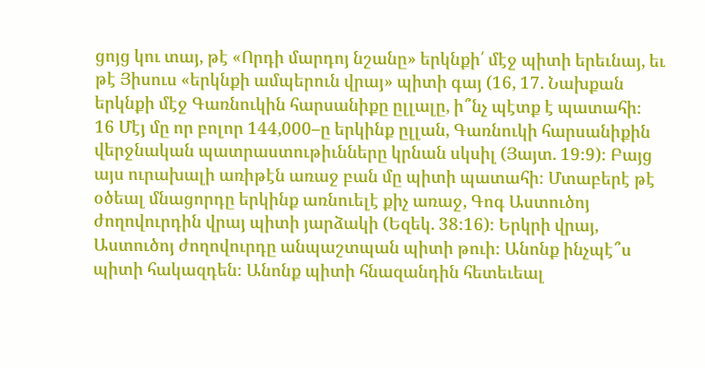ցոյց կու տայ, թէ «Որդի մարդոյ նշանը» երկնքի՛ մէջ պիտի երեւնայ, եւ թէ Յիսուս «երկնքի ամպերուն վրայ» պիտի գայ (16, 17. Նախքան երկնքի մէջ Գառնուկին հարսանիքը ըլլալը, ի՞նչ պէտք է պատահի։
16 Մէյ մը որ բոլոր 144,000–ը երկինք ըլլան, Գառնուկի հարսանիքին վերջնական պատրաստութիւնները կրնան սկսիլ (Յայտ. 19։9)։ Բայց այս ուրախալի առիթէն առաջ բան մը պիտի պատահի։ Մտաբերէ թէ օծեալ մնացորդը երկինք առնուելէ քիչ առաջ, Գոգ Աստուծոյ ժողովուրդին վրայ պիտի յարձակի (Եզեկ. 38։16)։ Երկրի վրայ, Աստուծոյ ժողովուրդը անպաշտպան պիտի թուի։ Անոնք ինչպէ՞ս պիտի հակազդեն։ Անոնք պիտի հնազանդին հետեւեալ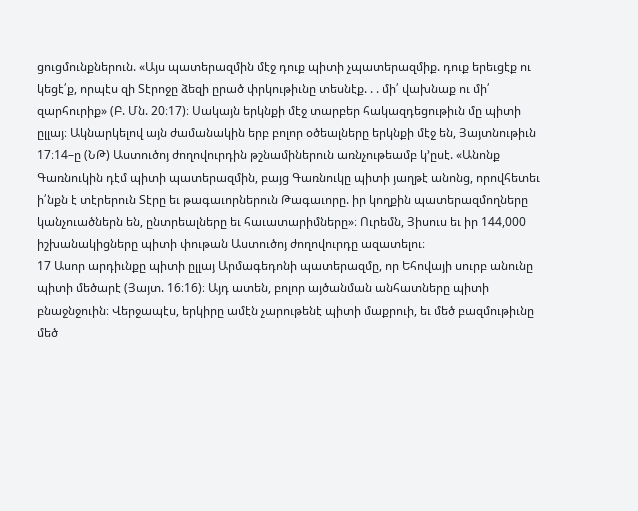ցուցմունքներուն. «Այս պատերազմին մէջ դուք պիտի չպատերազմիք. դուք երեւցէք ու կեցէ՛ք, որպէս զի Տէրոջը ձեզի ըրած փրկութիւնը տեսնէք. . . մի՛ վախնաք ու մի՛ զարհուրիք» (Բ. Մն. 20։17)։ Սակայն երկնքի մէջ տարբեր հակազդեցութիւն մը պիտի ըլլայ։ Ակնարկելով այն ժամանակին երբ բոլոր օծեալները երկնքի մէջ են, Յայտնութիւն 17։14–ը (ՆԹ) Աստուծոյ ժողովուրդին թշնամիներուն առնչութեամբ կ’ըսէ. «Անոնք Գառնուկին դէմ պիտի պատերազմին, բայց Գառնուկը պիտի յաղթէ անոնց, որովհետեւ ի՛նքն է տէրերուն Տէրը եւ թագաւորներուն Թագաւորը. իր կողքին պատերազմողները կանչուածներն են, ընտրեալները եւ հաւատարիմները»։ Ուրեմն, Յիսուս եւ իր 144,000 իշխանակիցները պիտի փութան Աստուծոյ ժողովուրդը ազատելու։
17 Ասոր արդիւնքը պիտի ըլլայ Արմագեդոնի պատերազմը, որ Եհովայի սուրբ անունը պիտի մեծարէ (Յայտ. 16։16)։ Այդ ատեն, բոլոր այծանման անհատները պիտի բնաջնջուին։ Վերջապէս, երկիրը ամէն չարութենէ պիտի մաքրուի, եւ մեծ բազմութիւնը մեծ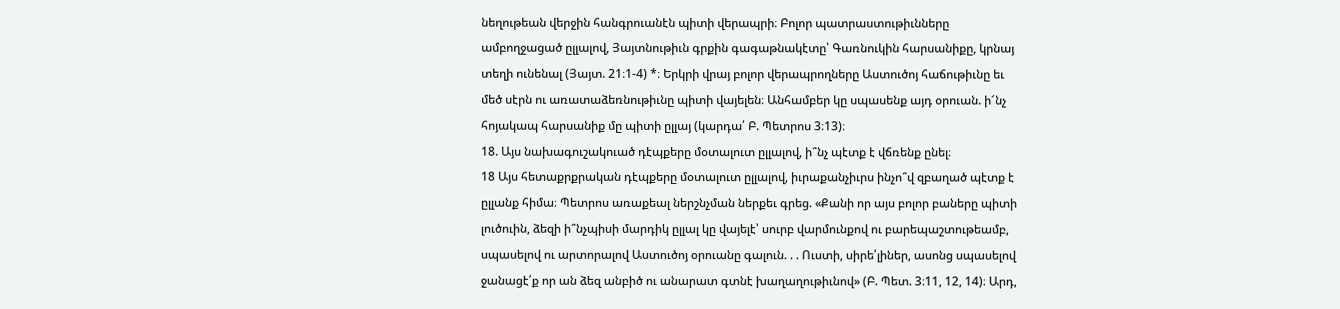նեղութեան վերջին հանգրուանէն պիտի վերապրի։ Բոլոր պատրաստութիւնները ամբողջացած ըլլալով, Յայտնութիւն գրքին գագաթնակէտը՝ Գառնուկին հարսանիքը, կրնայ տեղի ունենալ (Յայտ. 21։1-4) *։ Երկրի վրայ բոլոր վերապրողները Աստուծոյ հաճութիւնը եւ մեծ սէրն ու առատաձեռնութիւնը պիտի վայելեն։ Անհամբեր կը սպասենք այդ օրուան. ի՜նչ հոյակապ հարսանիք մը պիտի ըլլայ (կարդա՛ Բ. Պետրոս 3։13)։
18. Այս նախագուշակուած դէպքերը մօտալուտ ըլլալով, ի՞նչ պէտք է վճռենք ընել։
18 Այս հետաքրքրական դէպքերը մօտալուտ ըլլալով, իւրաքանչիւրս ինչո՞վ զբաղած պէտք է ըլլանք հիմա։ Պետրոս առաքեալ ներշնչման ներքեւ գրեց. «Քանի որ այս բոլոր բաները պիտի լուծուին, ձեզի ի՞նչպիսի մարդիկ ըլլալ կը վայելէ՝ սուրբ վարմունքով ու բարեպաշտութեամբ, սպասելով ու արտորալով Աստուծոյ օրուանը գալուն. . . Ուստի, սիրե՛լիներ, ասոնց սպասելով ջանացէ՛ք որ ան ձեզ անբիծ ու անարատ գտնէ խաղաղութիւնով» (Բ. Պետ. 3։11, 12, 14)։ Արդ,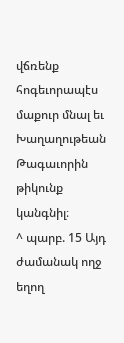վճռենք հոգեւորապէս մաքուր մնալ եւ Խաղաղութեան Թագաւորին թիկունք կանգնիլ։
^ պարբ. 15 Այդ ժամանակ ողջ եղող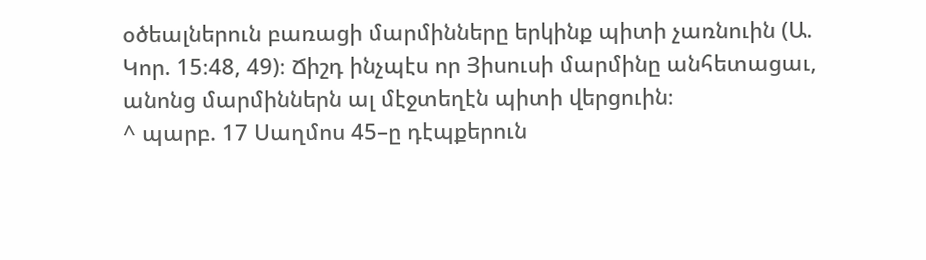օծեալներուն բառացի մարմինները երկինք պիտի չառնուին (Ա. Կոր. 15։48, 49)։ Ճիշդ ինչպէս որ Յիսուսի մարմինը անհետացաւ, անոնց մարմիններն ալ մէջտեղէն պիտի վերցուին։
^ պարբ. 17 Սաղմոս 45–ը դէպքերուն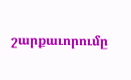շարքաւորումը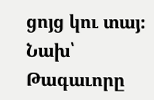ցոյց կու տայ։ Նախ՝ Թագաւորը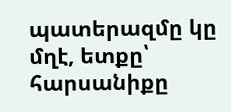պատերազմը կը մղէ, ետքը՝ հարսանիքը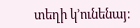տեղի կ’ունենայ։